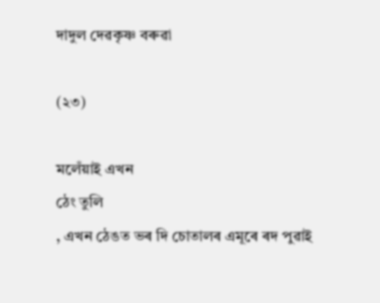দাদুল দেৱকৃষ্ণ বৰুৱা

(২৩)

মলেঁয়াই এখন
ঠেং তুলি
, এখন ঠেঙত ভৰ দি চোতালৰ এমূৰে ৰদ পুৱাই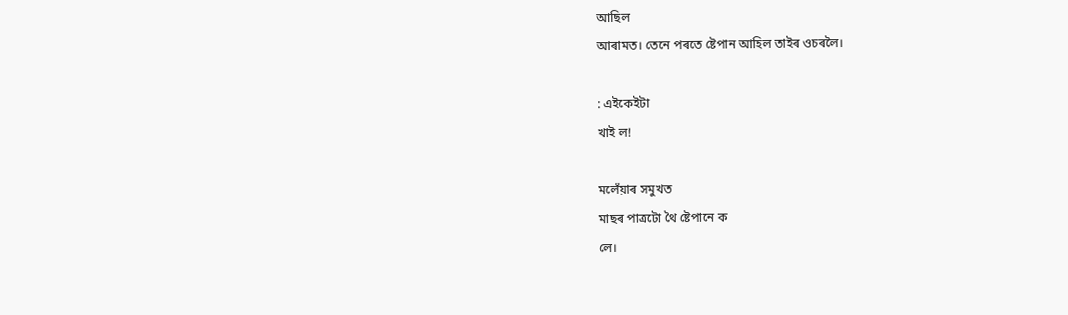আছিল
আৰামত। তেনে পৰতে ষ্টেপান আহিল তাইৰ ওচৰলৈ।

: এইকেইটা
খাই ল!

মলেঁয়াৰ সমুখত
মাছৰ পাত্ৰটো থৈ ষ্টেপানে ক
লে।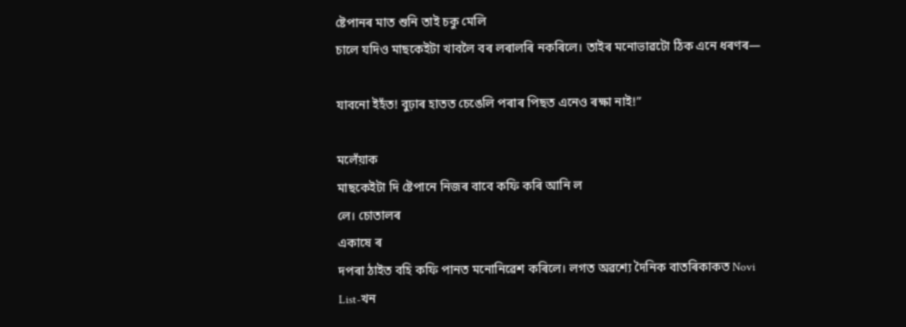ষ্টেপানৰ মাত শুনি তাই চকু মেলি
চালে যদিও মাছকেইটা খাবলৈ বৰ লৰালৰি নকৰিলে। তাইৰ মনোভাৱটো ঠিক এনে ধৰণৰ—

যাবনো ইহঁত! বুঢ়াৰ হাতত চেঙেলি পৰাৰ পিছত এনেও ৰক্ষা নাই!”

মলেঁয়াক
মাছকেইটা দি ষ্টেপানে নিজৰ বাবে কফি কৰি আনি ল
লে। চোতালৰ
একাষে ৰ
দপৰা ঠাইত বহি কফি পানত মনোনিৱেশ কৰিলে। লগত অৱশ্যে দৈনিক বাতৰিকাকত Novi
List-খন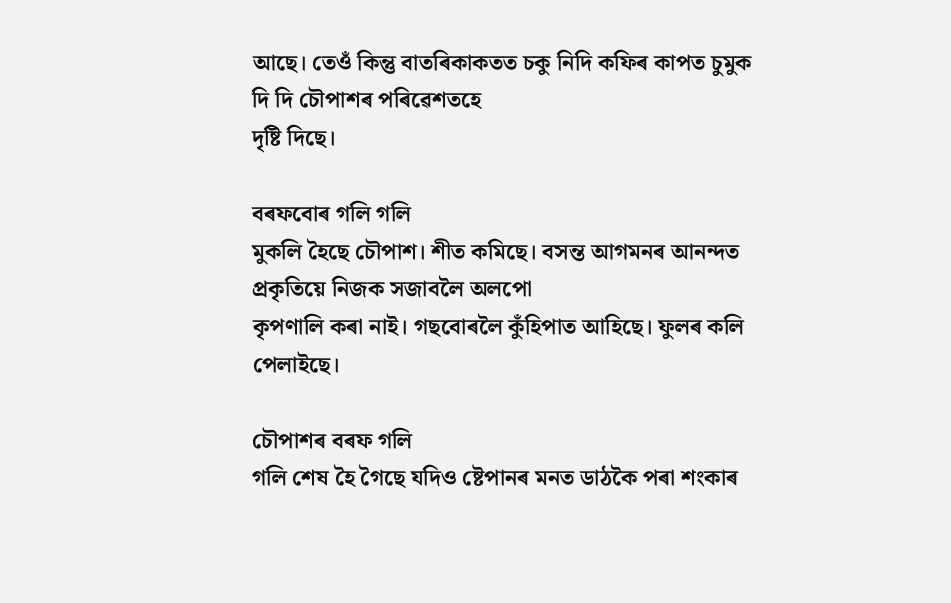আছে। তেওঁ কিন্তু বাতৰিকাকতত চকু নিদি কফিৰ কাপত চুমুক দি দি চৌপাশৰ পৰিৱেশতহে
দৃষ্টি দিছে।

বৰফবোৰ গলি গলি
মুকলি হৈছে চৌপাশ। শীত কমিছে। বসন্ত আগমনৰ আনন্দত প্ৰকৃতিয়ে নিজক সজাবলৈ অলপো
কৃপণালি কৰা নাই। গছবোৰলৈ কুঁহিপাত আহিছে। ফুলৰ কলি পেলাইছে।

চৌপাশৰ বৰফ গলি
গলি শেষ হৈ গৈছে যদিও ষ্টেপানৰ মনত ডাঠকৈ পৰা শংকাৰ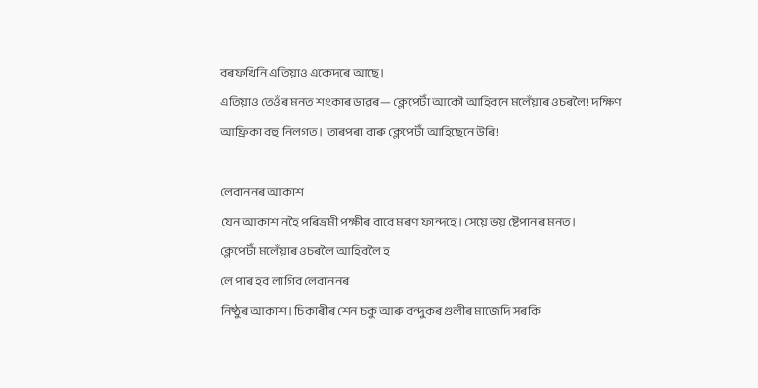বৰফখিনি এতিয়াও একেদৰে আছে।
এতিয়াও তেওঁৰ মনত শংকাৰ ডাৱৰ— ক্লেপেটাঁ আকৌ আহিবনে মলেঁয়াৰ ওচৰলৈ! দক্ষিণ
আফ্ৰিকা বহু নিলগত। তাৰপৰা বাৰু ক্লেপেটাঁ আহিছেনে উৰি!

লেবাননৰ আকাশ
যেন আকাশ নহৈ পৰিভ্ৰমী পক্ষীৰ বাবে মৰণ ফান্দহে। সেয়ে ভয় ষ্টেপানৰ মনত।
ক্লেপেটাঁ মলেঁয়াৰ ওচৰলৈ আহিবলৈ হ
লে পাৰ হব লাগিব লেবাননৰ
নিষ্ঠুৰ আকাশ। চিকাৰীৰ শেন চকু আৰু বন্দুকৰ গুলীৰ মাজেদি সৰকি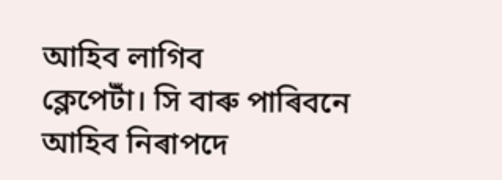আহিব লাগিব
ক্লেপেটাঁ। সি বাৰু পাৰিবনে আহিব নিৰাপদে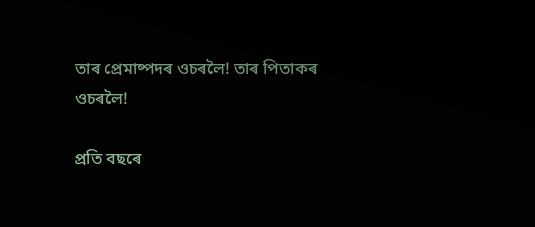তাৰ প্ৰেমাষ্পদৰ ওচৰলৈ! তাৰ পিতাকৰ
ওচৰলৈ!

প্রতি বছৰে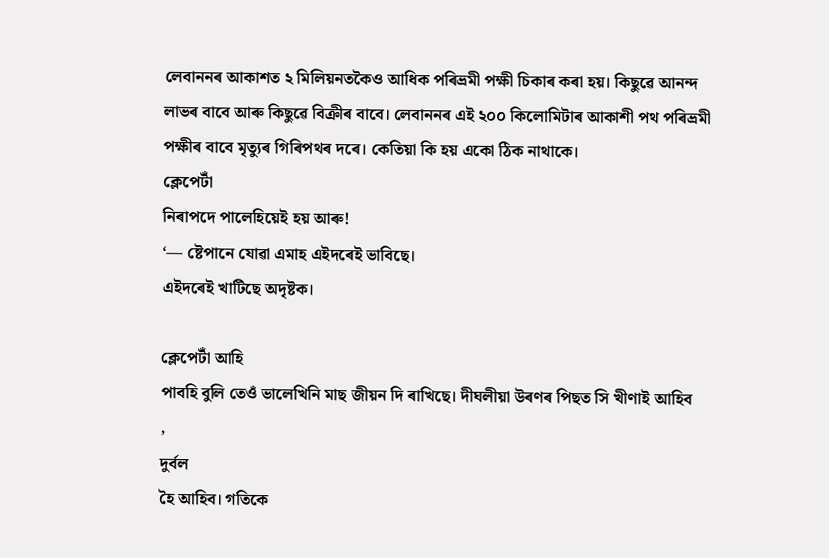লেবাননৰ আকাশত ২ মিলিয়নতকৈও আধিক পৰিভ্ৰমী পক্ষী চিকাৰ কৰা হয়। কিছুৱে আনন্দ
লাভৰ বাবে আৰু কিছুৱে বিক্রীৰ বাবে। লেবাননৰ এই ২০০ কিলোমিটাৰ আকাশী পথ পৰিভ্ৰমী
পক্ষীৰ বাবে মৃত্যুৰ গিৰিপথৰ দৰে। কেতিয়া কি হয় একো ঠিক নাথাকে।
ক্লেপেটাঁ
নিৰাপদে পালেহিয়েই হয় আৰু!
‘— ষ্টেপানে যোৱা এমাহ এইদৰেই ভাবিছে।
এইদৰেই খাটিছে অদৃষ্টক।

ক্লেপেটাঁ আহি
পাবহি বুলি তেওঁ ভালেখিনি মাছ জীয়ন দি ৰাখিছে। দীঘলীয়া উৰণৰ পিছত সি খীণাই আহিব
,
দুৰ্বল
হৈ আহিব। গতিকে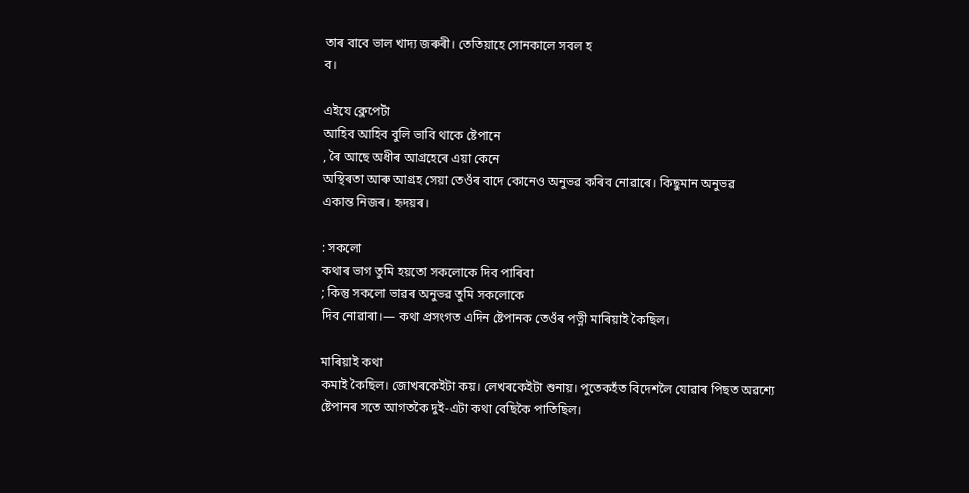তাৰ বাবে ভাল খাদ্য জৰুৰী। তেতিয়াহে সোনকালে সবল হ
ব।

এইযে ক্লেপেটাঁ
আহিব আহিব বুলি ভাবি থাকে ষ্টেপানে
, ৰৈ আছে অধীৰ আগ্ৰহেৰে এয়া কেনে
অস্থিৰতা আৰু আগ্ৰহ সেয়া তেওঁৰ বাদে কোনেও অনুভৱ কৰিব নোৱাৰে। কিছুমান অনুভৱ
একান্ত নিজৰ। হৃদয়ৰ।

: সকলো
কথাৰ ভাগ তুমি হয়তো সকলোকে দিব পাৰিবা
; কিন্তু সকলো ভাৱৰ অনুভৱ তুমি সকলোকে
দিব নোৱাৰা।— কথা প্ৰসংগত এদিন ষ্টেপানক তেওঁৰ পত্নী মাৰিয়াই কৈছিল।

মাৰিয়াই কথা
কমাই কৈছিল। জোখৰকেইটা কয়। লেখৰকেইটা শুনায়। পুতেকহঁত বিদেশলৈ যোৱাৰ পিছত অৱশ্যে
ষ্টেপানৰ সতে আগতকৈ দুই-এটা কথা বেছিকৈ পাতিছিল।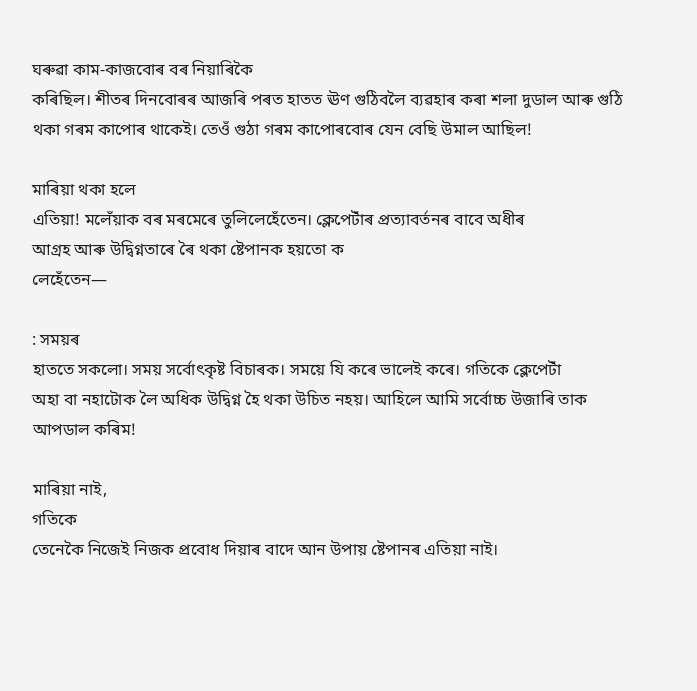ঘৰুৱা কাম-কাজবোৰ বৰ নিয়াৰিকৈ
কৰিছিল। শীতৰ দিনবোৰৰ আজৰি পৰত হাতত ঊণ গুঠিবলৈ ব্যৱহাৰ কৰা শলা দুডাল আৰু গুঠি
থকা গৰম কাপোৰ থাকেই। তেওঁ গুঠা গৰম কাপোৰবোৰ যেন বেছি উমাল আছিল!

মাৰিয়া থকা হলে
এতিয়া! মলেঁয়াক বৰ মৰমেৰে তুলিলেহেঁতেন। ক্লেপেটাঁৰ প্ৰত্যাবৰ্তনৰ বাবে অধীৰ
আগ্ৰহ আৰু উদ্বিগ্নতাৰে ৰৈ থকা ষ্টেপানক হয়তো ক
লেহেঁতেন—

: সময়ৰ
হাততে সকলো। সময় সৰ্বোৎকৃষ্ট বিচাৰক। সময়ে যি কৰে ভালেই কৰে। গতিকে ক্লেপেটাঁ
অহা বা নহাটোক লৈ অধিক উদ্বিগ্ন হৈ থকা উচিত নহয়। আহিলে আমি সৰ্বোচ্চ উজাৰি তাক
আপডাল কৰিম!

মাৰিয়া নাই,
গতিকে
তেনেকৈ নিজেই নিজক প্ৰবোধ দিয়াৰ বাদে আন উপায় ষ্টেপানৰ এতিয়া নাই।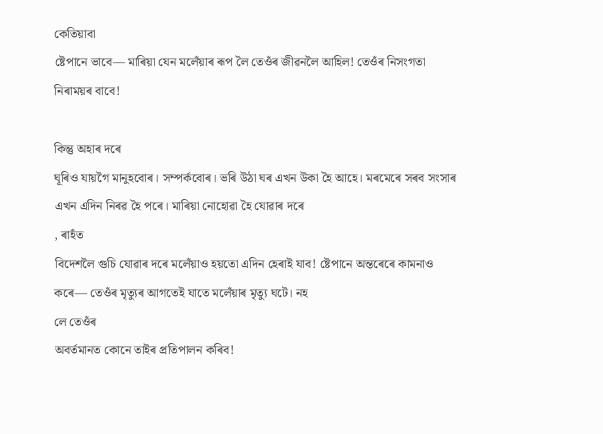কেতিয়াবা
ষ্টেপানে ভাবে— মাৰিয়া যেন মলেঁয়াৰ ৰূপ লৈ তেওঁৰ জীৱনলৈ আহিল! তেওঁৰ নিসংগতা
নিৰাময়ৰ বাবে!

কিন্তু অহাৰ দৰে
ঘূৰিও যায়গৈ মানুহবোৰ। সম্পৰ্কবোৰ। ভৰি উঠা ঘৰ এখন উকা হৈ আহে। মৰমেৰে সৰব সংসাৰ
এখন এদিন নিৰৱ হৈ পৰে। মাৰিয়া নোহোৱা হৈ যোৱাৰ দৰে
, ৰাহঁত
বিদেশলৈ গুচি যোৱাৰ দৰে মলেঁয়াও হয়তো এদিন হেৰাই যাব! ষ্টেপানে অন্তৰেৰে কামনাও
কৰে— তেওঁৰ মৃত্যুৰ আগতেই যাতে মলেঁয়াৰ মৃত্যু ঘটে। নহ
লে তেওঁৰ
অবৰ্তমানত কোনে তাইৰ প্ৰতিপালন কৰিব!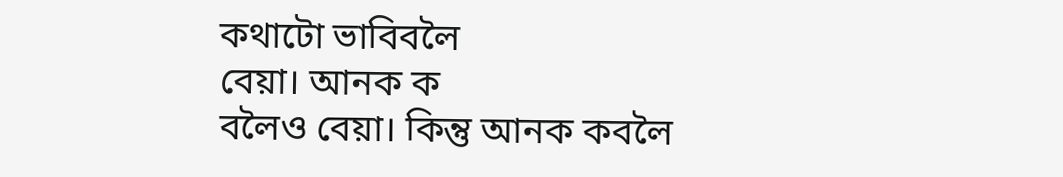কথাটো ভাবিবলৈ
বেয়া। আনক ক
বলৈও বেয়া। কিন্তু আনক কবলৈ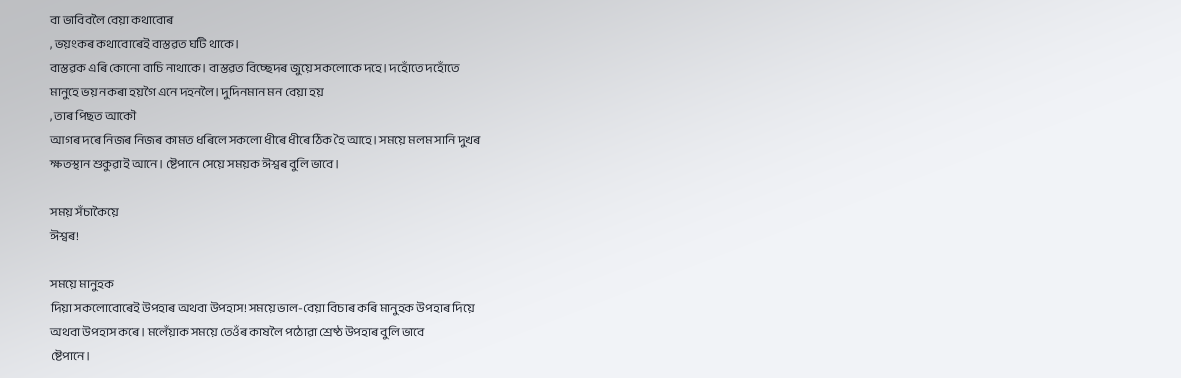বা ভাবিবলৈ বেয়া কথাবোৰ
, ভয়ংকৰ কথাবোৰেই বাস্তৱত ঘটি থাকে।
বাস্তৱক এৰি কোনো বাচি নাথাকে। বাস্তৱত বিচ্ছেদৰ জুয়ে সকলোকে দহে। দহোঁতে দহোঁতে
মানুহে ভয় নকৰা হয়গৈ এনে দহনলৈ। দুদিনমান মন বেয়া হয়
, তাৰ পিছত আকৌ
আগৰ দৰে নিজৰ নিজৰ কামত ধৰিলে সকলো ধীৰে ধীৰে ঠিক হৈ আহে। সময়ে মলম সানি দুখৰ
ক্ষতস্থান শুকুৱাই আনে। ষ্টেপানে সেয়ে সময়ক ঈশ্বৰ বুলি ভাবে।

সময় সঁচাকৈয়ে
ঈশ্বৰ!

সময়ে মানুহক
দিয়া সকলোবোৰেই উপহাৰ অথবা উপহাস! সময়ে ভাল-বেয়া বিচাৰ কৰি মানুহক উপহাৰ দিয়ে
অথবা উপহাস কৰে। মলেঁয়াক সময়ে তেওঁৰ কাষলৈ পঠোৱা শ্ৰেষ্ঠ উপহাৰ বুলি ভাবে
ষ্টেপানে।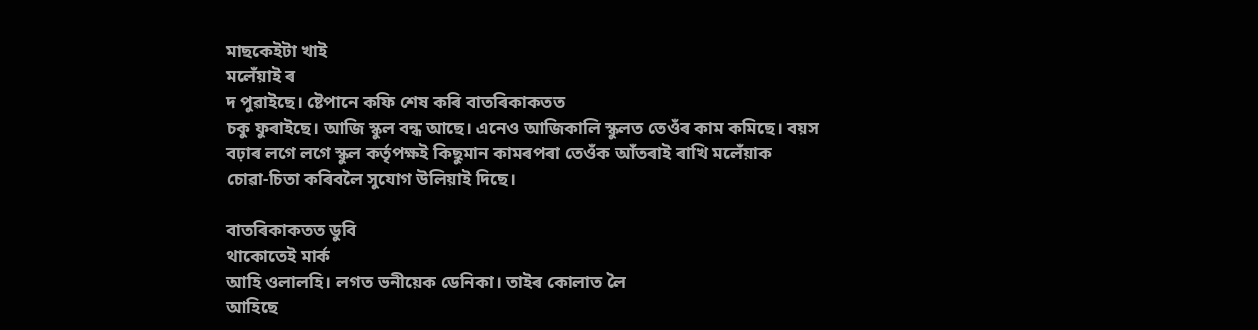মাছকেইটা খাই
মলেঁয়াই ৰ
দ পুৱাইছে। ষ্টেপানে কফি শেষ কৰি বাতৰিকাকতত
চকু ফুৰাইছে। আজি স্কুল বন্ধ আছে। এনেও আজিকালি স্কুলত তেওঁৰ কাম কমিছে। বয়স
বঢ়াৰ লগে লগে স্কুল কৰ্তৃপক্ষই কিছুমান কামৰপৰা তেওঁক আঁতৰাই ৰাখি মলেঁয়াক
চোৱা-চিতা কৰিবলৈ সুযোগ উলিয়াই দিছে।

বাতৰিকাকতত ডুবি
থাকোতেই মাৰ্ক
আহি ওলালহি। লগত ভনীয়েক ডেনিকা। তাইৰ কোলাত লৈ
আহিছে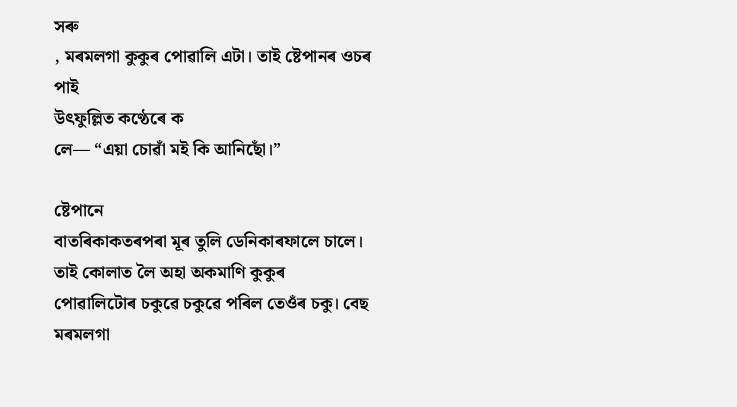সৰু
, মৰমলগা কুকুৰ পোৱালি এটা। তাই ষ্টেপানৰ ওচৰ পাই
উৎফুল্লিত কণ্ঠেৰে ক
লে— “এয়া চোৱাঁ মই কি আনিছোঁ।”

ষ্টেপানে
বাতৰিকাকতৰপৰা মূৰ তুলি ডেনিকাৰফালে চালে। তাই কোলাত লৈ অহা অকমাণি কুকুৰ
পোৱালিটোৰ চকুৱে চকুৱে পৰিল তেওঁৰ চকু। বেছ মৰমলগা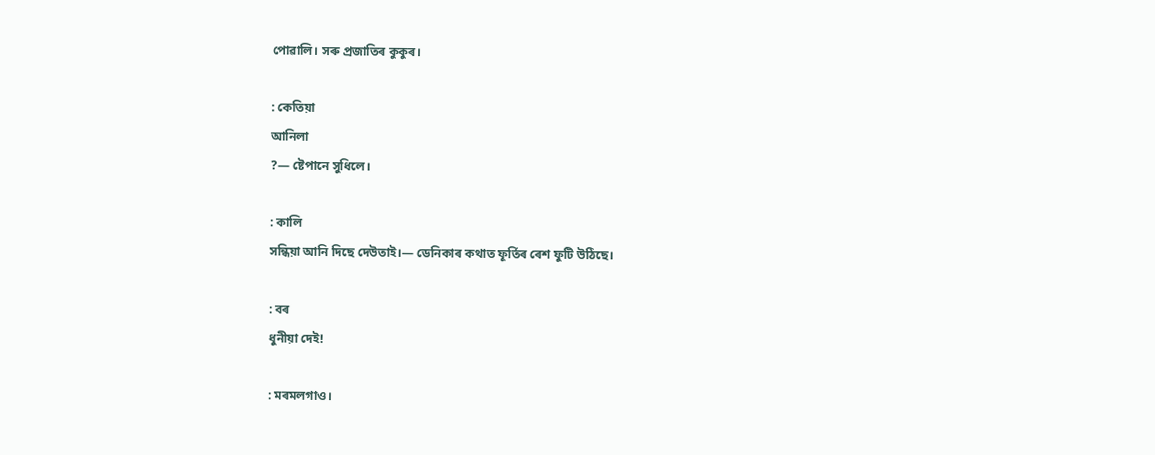পোৱালি। সৰু প্ৰজাতিৰ কুকুৰ।

: কেতিয়া
আনিলা
?— ষ্টেপানে সুধিলে।

: কালি
সন্ধিয়া আনি দিছে দেউতাই।— ডেনিকাৰ কথাত ফূৰ্তিৰ ৰেশ ফুটি উঠিছে।

: বৰ
ধুনীয়া দেই!

: মৰমলগাও।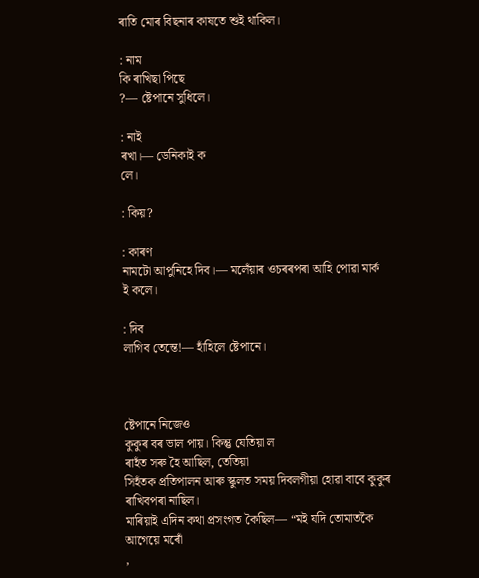ৰাতি মোৰ বিছনাৰ কাষতে শুই থাকিল।

: নাম
কি ৰাখিছা পিছে
?— ষ্টেপানে সুধিলে।

: নাই
ৰখা।— ডেনিকাই ক
লে।

: কিয়?

: কাৰণ
নামটো আপুনিহে দিব।— মলেঁয়াৰ ওচৰৰপৰা আহি পোৱা মাৰ্ক
ই কলে।

: দিব
লাগিব তেন্তে!— হাঁহিলে ষ্টেপানে।



ষ্টেপানে নিজেও
কুকুৰ বৰ ভাল পায়। কিন্তু যেতিয়া ল
ৰাহঁত সৰু হৈ আছিল, তেতিয়া
সিহঁতক প্ৰতিপালন আৰু স্কুলত সময় দিবলগীয়া হোৱা বাবে কুকুৰ ৰাখিবপৰা নাছিল।
মাৰিয়াই এদিন কথা প্ৰসংগত কৈছিল— “মই যদি তোমাতকৈ আগেয়ে মৰোঁ
,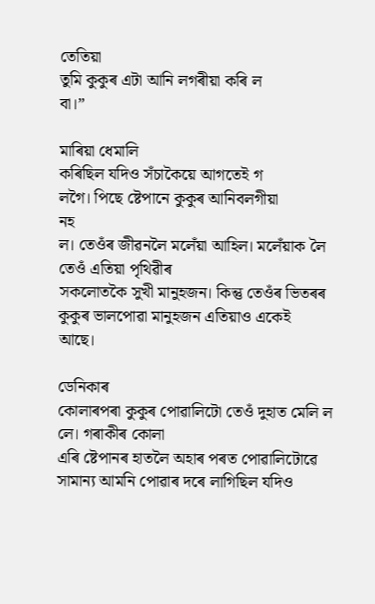তেতিয়া
তুমি কুকুৰ এটা আনি লগৰীয়া কৰি ল
বা।”

মাৰিয়া ধেমালি
কৰিছিল যদিও সঁচাকৈয়ে আগতেই গ
লগৈ। পিছে ষ্টেপানে কুকুৰ আনিবলগীয়া
নহ
ল। তেওঁৰ জীৱনলৈ মলেঁয়া আহিল। মলেঁয়াক লৈ তেওঁ এতিয়া পৃথিৱীৰ
সকলোতকৈ সুখী মানুহজন। কিন্তু তেওঁৰ ভিতৰৰ কুকুৰ ভালপোৱা মানুহজন এতিয়াও একেই
আছে।

ডেনিকাৰ
কোলাৰপৰা কুকুৰ পোৱালিটো তেওঁ দুহাত মেলি ল
লে। গৰাকীৰ কোলা
এৰি ষ্টেপানৰ হাতলৈ অহাৰ পৰত পোৱালিটোৱে সামান্য আমনি পোৱাৰ দৰে লাগিছিল যদিও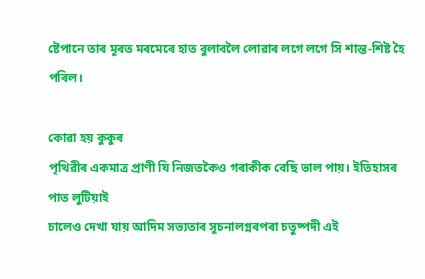ষ্টেপানে তাৰ মূৰত মৰমেৰে হাত বুলাবলৈ লোৱাৰ লগে লগে সি শান্ত-শিষ্ট হৈ পৰিল।

কোৱা হয় কুকুৰ
পৃথিৱীৰ একমাত্র প্রাণী যি নিজতকৈও গৰাকীক বেছি ভাল পায়। ইতিহাসৰ পাত লুটিয়াই
চালেও দেখা যায় আদিম সভ্যতাৰ সূচনালগ্নৰপৰা চতুষ্পদী এই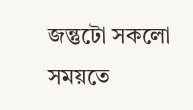জন্তুটো সকলো সময়তে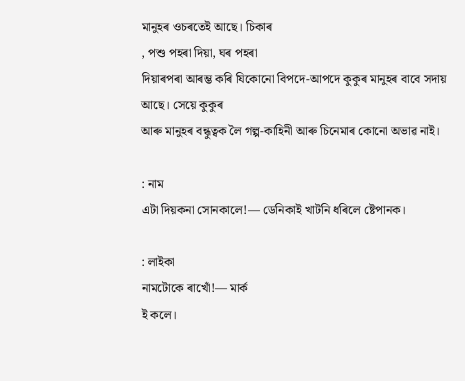মানুহৰ ওচৰতেই আছে। চিকাৰ
, পশু পহৰা দিয়া, ঘৰ পহৰা
দিয়াৰপৰা আৰম্ভ কৰি যিকোনো বিপদে-আপদে কুকুৰ মানুহৰ বাবে সদায় আছে। সেয়ে কুকুৰ
আৰু মানুহৰ বন্ধুত্বক লৈ গল্প-কাহিনী আৰু চিনেমাৰ কোনো অভাৱ নাই।

: নাম
এটা দিয়কনা সোনকালে!— ডেনিকাই খাটনি ধৰিলে ষ্টেপানক।

: লাইকা
নামটোকে ৰাখোঁ!— মাৰ্ক
ই কলে।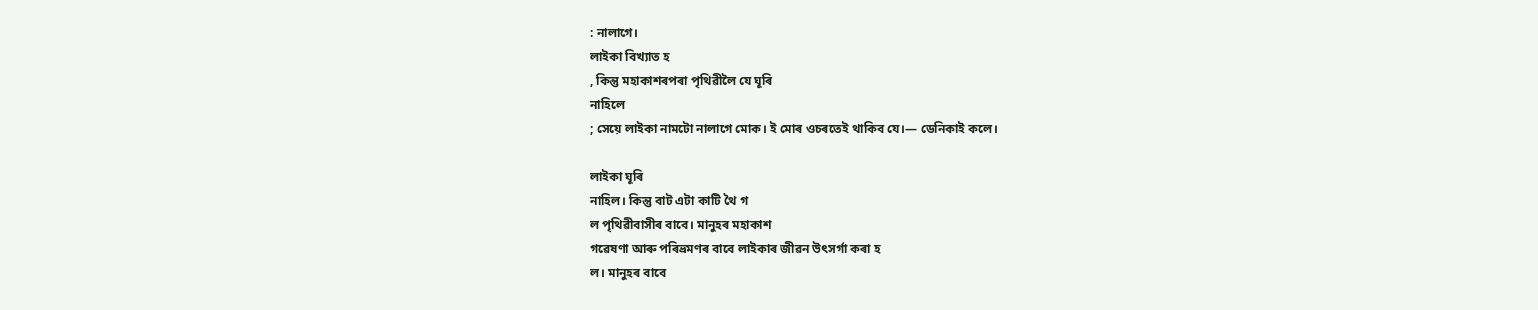: নালাগে।
লাইকা বিখ্যাত হ
, কিন্তু মহাকাশৰপৰা পৃথিৱীলৈ যে ঘূৰি
নাহিলে
; সেয়ে লাইকা নামটো নালাগে মোক। ই মোৰ ওচৰতেই থাকিব যে।— ডেনিকাই কলে।

লাইকা ঘূৰি
নাহিল। কিন্তু বাট এটা কাটি থৈ গ
ল পৃথিৱীবাসীৰ বাবে। মানুহৰ মহাকাশ
গৱেষণা আৰু পৰিভ্ৰমণৰ বাবে লাইকাৰ জীৱন উৎসৰ্গা কৰা হ
ল। মানুহৰ বাবে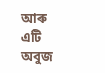আৰু এটি অবুজ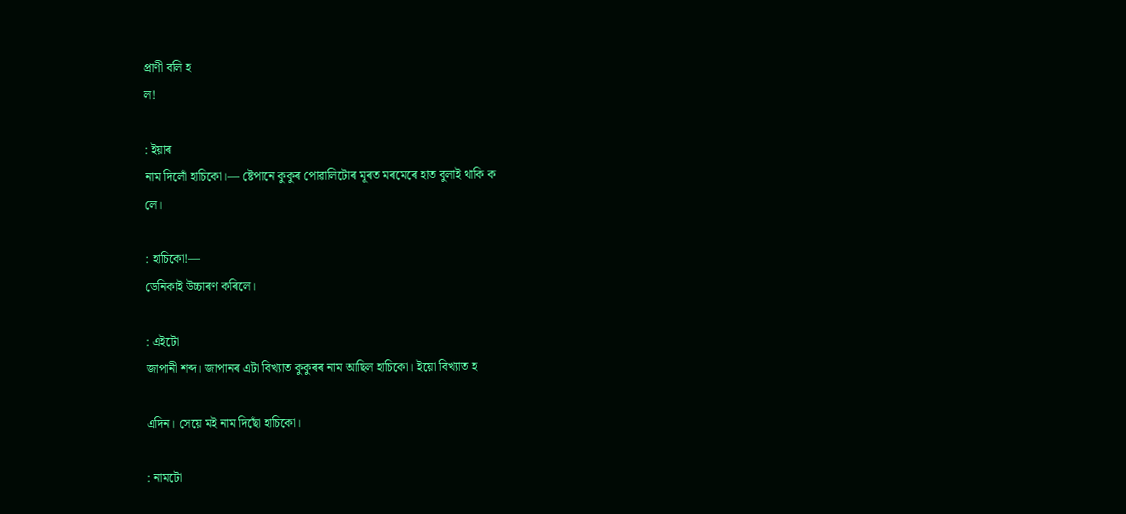প্ৰাণী বলি হ
ল!

: ইয়াৰ
নাম দিলোঁ হাচিকো।— ষ্টেপানে কুকুৰ পোৱালিটোৰ মূৰত মৰমেৰে হাত বুলাই থাকি ক
লে।

: হাচিকো!—
ডেনিকাই উচ্চাৰণ কৰিলে।

: এইটো
জাপানী শব্দ। জাপানৰ এটা বিখ্যাত কুকুৰৰ নাম আছিল হাচিকো। ইয়ো বিখ্যাত হ

এদিন। সেয়ে মই নাম দিছোঁ হাচিকো।

: নামটো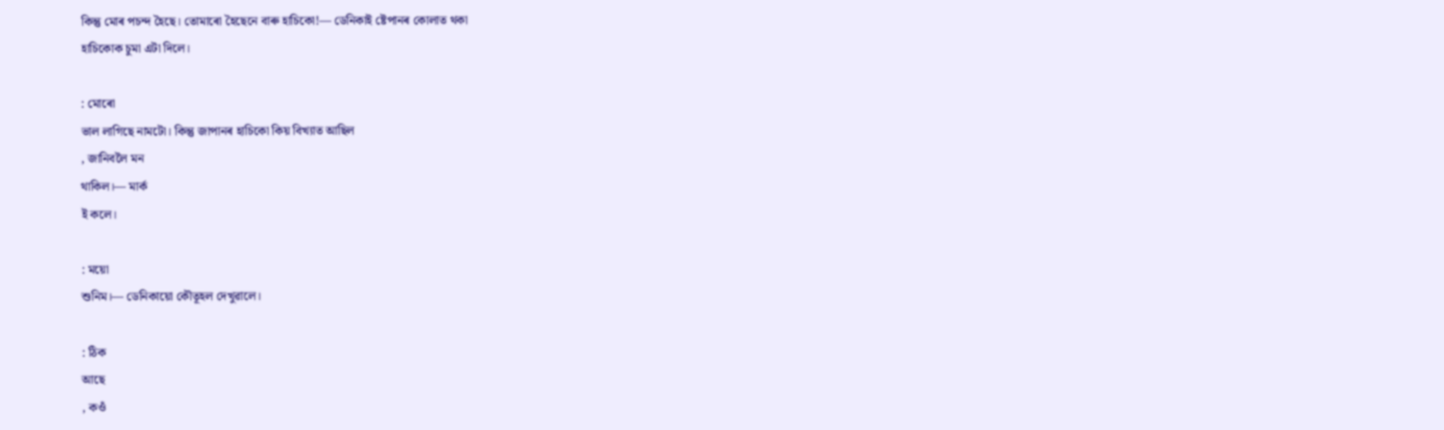কিন্তু মোৰ পচন্দ হৈছে। তোমাৰো হৈছেনে বাৰু হাচিকো!— ডেনিকাই ষ্টেপানৰ কোলাত থকা
হাচিকোক চুমা এটা দিলে।

: মোৰো
ভাল লাগিছে নামটো। কিন্তু জাপানৰ হাচিকো কিয় বিখ্যাত আছিল
, জানিবলৈ মন
থাকিল।— মাৰ্ক
ই কলে।

: ময়ো
শুনিম।— ডেনিকায়ো কৌতূহল দেখুৱালে।

: ঠিক
আছে
, কওঁ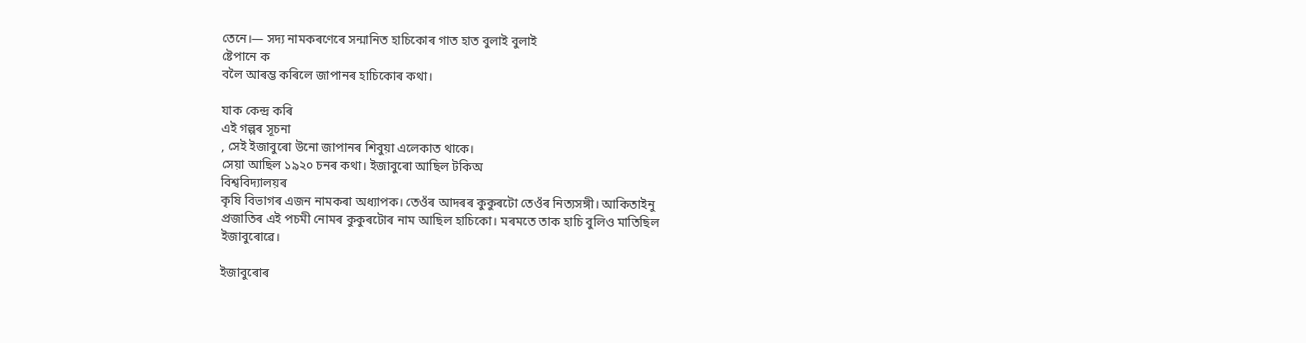তেনে।— সদ্য নামকৰণেৰে সন্মানিত হাচিকোৰ গাত হাত বুলাই বুলাই
ষ্টেপানে ক
বলৈ আৰম্ভ কৰিলে জাপানৰ হাচিকোৰ কথা।

যাক কেন্দ্র কৰি
এই গল্পৰ সূচনা
, সেই ইজাবুৰো উনো জাপানৰ শিবুয়া এলেকাত থাকে।
সেয়া আছিল ১৯২০ চনৰ কথা। ইজাবুৰো আছিল টকিঅ
বিশ্ববিদ্যালয়ৰ
কৃষি বিভাগৰ এজন নামকৰা অধ্যাপক। তেওঁৰ আদৰৰ কুকুৰটো তেওঁৰ নিত্যসঙ্গী। আকিতাইনু
প্রজাতিৰ এই পচমী নোমৰ কুকুৰটোৰ নাম আছিল হাচিকো। মৰমতে তাক হাচি বুলিও মাতিছিল
ইজাবুৰোৱে।

ইজাবুৰোৰ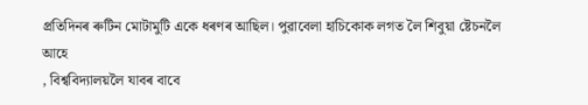প্রতিদিনৰ ৰুটিন মোটামুটি একে ধৰণৰ আছিল। পুৱাবেলা হাচিকোক লগত লৈ শিবুয়া ষ্টেচনলৈ
আহে
, বিশ্ববিদ্যালয়লৈ যাবৰ বাবে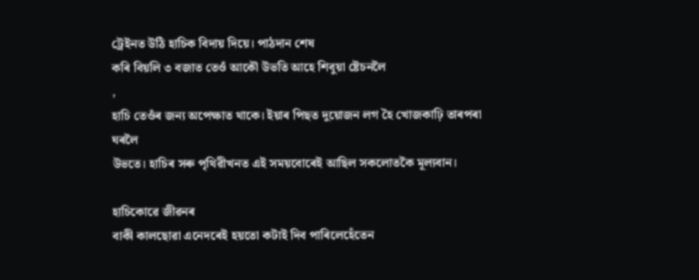ট্রেইনত উঠি হাচিক বিদায় দিয়ে। পাঠদান শেষ
কৰি বিয়লি ৩ বজাত তেওঁ আকৌ উভতি আহে শিবুয়া ষ্টেচনলৈ
,
হাচি তেওঁৰ জন্য অপেক্ষাত থাকে। ইয়াৰ পিছত দুয়োজন লগ হৈ খোজকাঢ়ি তাৰপৰা ঘৰলৈ
উভতে। হাচিৰ সৰু পৃথিৱীখনত এই সময়বোৰেই আছিল সকলোতকৈ মূল্যবান।

হাচিকোৱে জীৱনৰ
বাকী কালছোৱা এনেদৰেই হয়তো কটাই দিব পাৰিলেহেঁতেন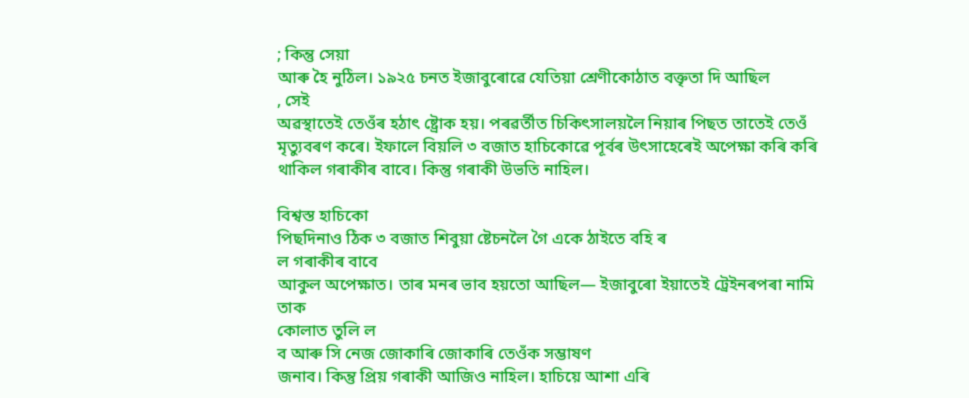; কিন্তু সেয়া
আৰু হৈ নুঠিল। ১৯২৫ চনত ইজাবুৰোৱে যেতিয়া শ্ৰেণীকোঠাত বক্তৃতা দি আছিল
, সেই
অৱস্থাতেই তেওঁৰ হঠাৎ ষ্ট্ৰোক হয়। পৰৱৰ্তীত চিকিৎসালয়লৈ নিয়াৰ পিছত তাতেই তেওঁ
মৃত্যুবৰণ কৰে। ইফালে বিয়লি ৩ বজাত হাচিকোৱে পূৰ্বৰ উৎসাহেৰেই অপেক্ষা কৰি কৰি
থাকিল গৰাকীৰ বাবে। কিন্তু গৰাকী উভতি নাহিল।

বিশ্বস্ত হাচিকো
পিছদিনাও ঠিক ৩ বজাত শিবুয়া ষ্টেচনলৈ গৈ একে ঠাইতে বহি ৰ
ল গৰাকীৰ বাবে
আকুল অপেক্ষাত। তাৰ মনৰ ভাব হয়তো আছিল— ইজাবুৰো ইয়াতেই ট্রেইনৰপৰা নামি তাক
কোলাত তুলি ল
ব আৰু সি নেজ জোকাৰি জোকাৰি তেওঁক সম্ভাষণ
জনাব। কিন্তু প্রিয় গৰাকী আজিও নাহিল। হাচিয়ে আশা এৰি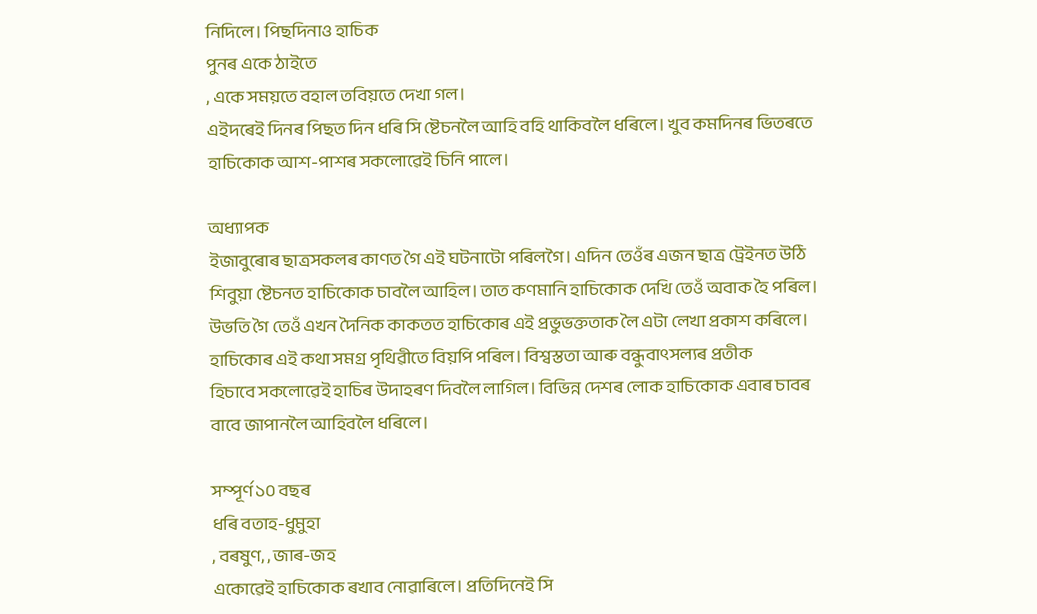নিদিলে। পিছদিনাও হাচিক
পুনৰ একে ঠাইতে
, একে সময়তে বহাল তবিয়তে দেখা গল।
এইদৰেই দিনৰ পিছত দিন ধৰি সি ষ্টেচনলৈ আহি বহি থাকিবলৈ ধৰিলে। খুব কমদিনৰ ভিতৰতে
হাচিকোক আশ-পাশৰ সকলোৱেই চিনি পালে।

অধ্যাপক
ইজাবুৰোৰ ছাত্রসকলৰ কাণত গৈ এই ঘটনাটো পৰিলগৈ। এদিন তেওঁৰ এজন ছাত্র ট্রেইনত উঠি
শিবুয়া ষ্টেচনত হাচিকোক চাবলৈ আহিল। তাত কণমানি হাচিকোক দেখি তেওঁ অবাক হৈ পৰিল।
উভতি গৈ তেওঁ এখন দৈনিক কাকতত হাচিকোৰ এই প্রভুভক্ততাক লৈ এটা লেখা প্ৰকাশ কৰিলে।
হাচিকোৰ এই কথা সমগ্ৰ পৃথিৱীতে বিয়পি পৰিল। বিশ্বস্ততা আৰু বন্ধুবাৎসল্যৰ প্রতীক
হিচাবে সকলোৱেই হাচিৰ উদাহৰণ দিবলৈ লাগিল। বিভিন্ন দেশৰ লোক হাচিকোক এবাৰ চাবৰ
বাবে জাপানলৈ আহিবলৈ ধৰিলে।

সম্পূৰ্ণ ১০ বছৰ
ধৰি বতাহ-ধুমুহা
, বৰষুণ, , জাৰ-জহ
একোৱেই হাচিকোক ৰখাব নোৱাৰিলে। প্রতিদিনেই সি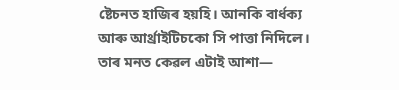ষ্টেচনত হাজিৰ হয়হি। আনকি বার্ধক্য
আৰু আর্থ্রাইটিচকো সি পাত্তা নিদিলে। তাৰ মনত কেৱল এটাই আশা—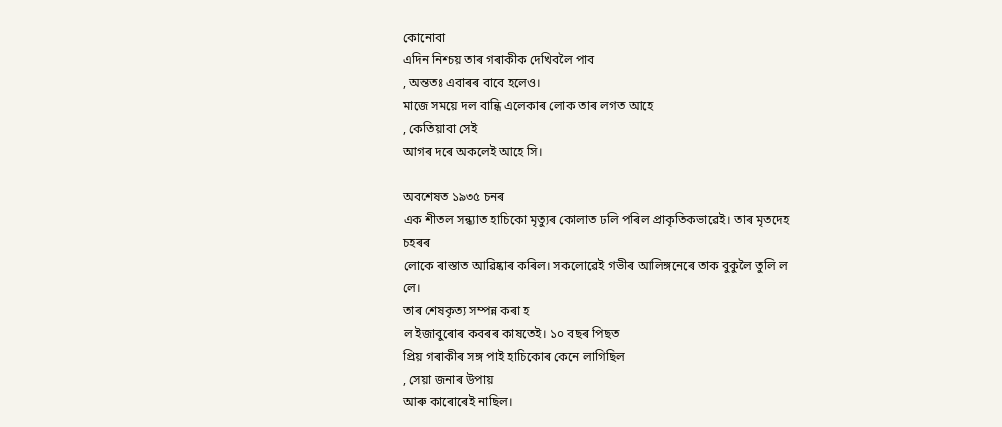কোনোবা
এদিন নিশ্চয় তাৰ গৰাকীক দেখিবলৈ পাব
, অন্ততঃ এবাৰৰ বাবে হলেও।
মাজে সময়ে দল বান্ধি এলেকাৰ লোক তাৰ লগত আহে
, কেতিয়াবা সেই
আগৰ দৰে অকলেই আহে সি।

অবশেষত ১৯৩৫ চনৰ
এক শীতল সন্ধ্যাত হাচিকো মৃত্যুৰ কোলাত ঢলি পৰিল প্রাকৃতিকভাৱেই। তাৰ মৃতদেহ চহৰৰ
লোকে ৰাস্তাত আৱিষ্কাৰ কৰিল। সকলোৱেই গভীৰ আলিঙ্গনেৰে তাক বুকুলৈ তুলি ল
লে।
তাৰ শেষকৃত্য সম্পন্ন কৰা হ
ল ইজাবুৰোৰ কবৰৰ কাষতেই। ১০ বছৰ পিছত
প্রিয় গৰাকীৰ সঙ্গ পাই হাচিকোৰ কেনে লাগিছিল
, সেয়া জনাৰ উপায়
আৰু কাৰোৰেই নাছিল।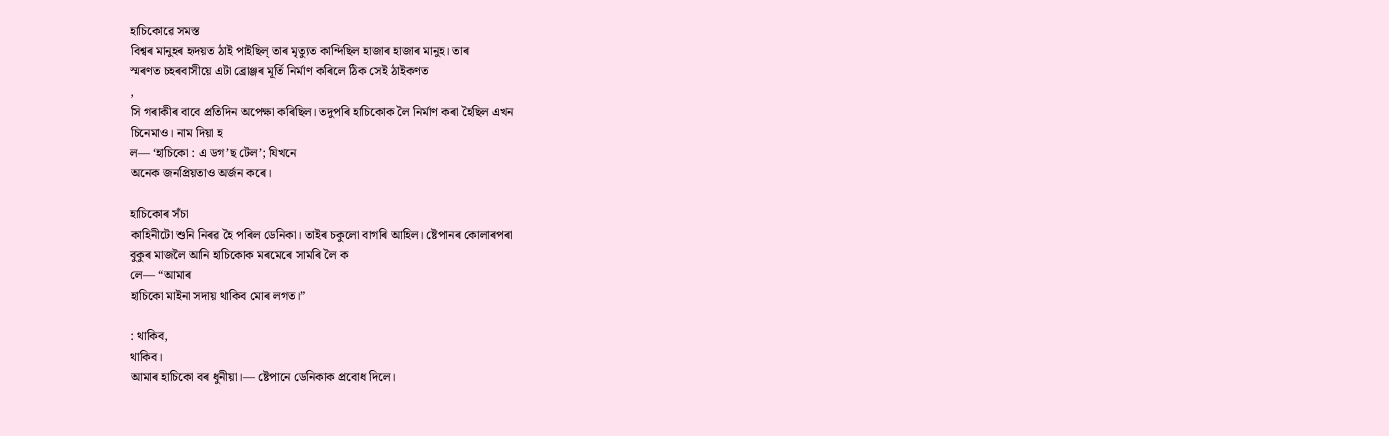হাচিকোৱে সমস্ত
বিশ্বৰ মানুহৰ হৃদয়ত ঠাই পাইছিল্ তাৰ মৃত্যুত কান্দিছিল হাজাৰ হাজাৰ মানুহ। তাৰ
স্মৰণত চহৰবাসীয়ে এটা ব্রোঞ্জৰ মূর্তি নিৰ্মাণ কৰিলে ঠিক সেই ঠাইকণত
,
সি গৰাকীৰ বাবে প্রতিদিন অপেক্ষা কৰিছিল। তদুপৰি হাচিকোক লৈ নিৰ্মাণ কৰা হৈছিল এখন
চিনেমাও। নাম দিয়া হ
ল— ‘হাচিকো : এ ডগ’ছ টেল’; যিখনে
অনেক জনপ্রিয়তাও অর্জন কৰে।

হাচিকোৰ সঁচা
কাহিনীটো শুনি নিৰৱ হৈ পৰিল ডেনিকা। তাইৰ চকুলো বাগৰি আহিল। ষ্টেপানৰ কোলাৰপৰা
বুকুৰ মাজলৈ আনি হাচিকোক মৰমেৰে সামৰি লৈ ক
লে— “আমাৰ
হাচিকো মাইনা সদায় থাকিব মোৰ লগত।”

: থাকিব,
থাকিব।
আমাৰ হাচিকো বৰ ধুনীয়া।— ষ্টেপানে ডেনিকাক প্ৰবোধ দিলে।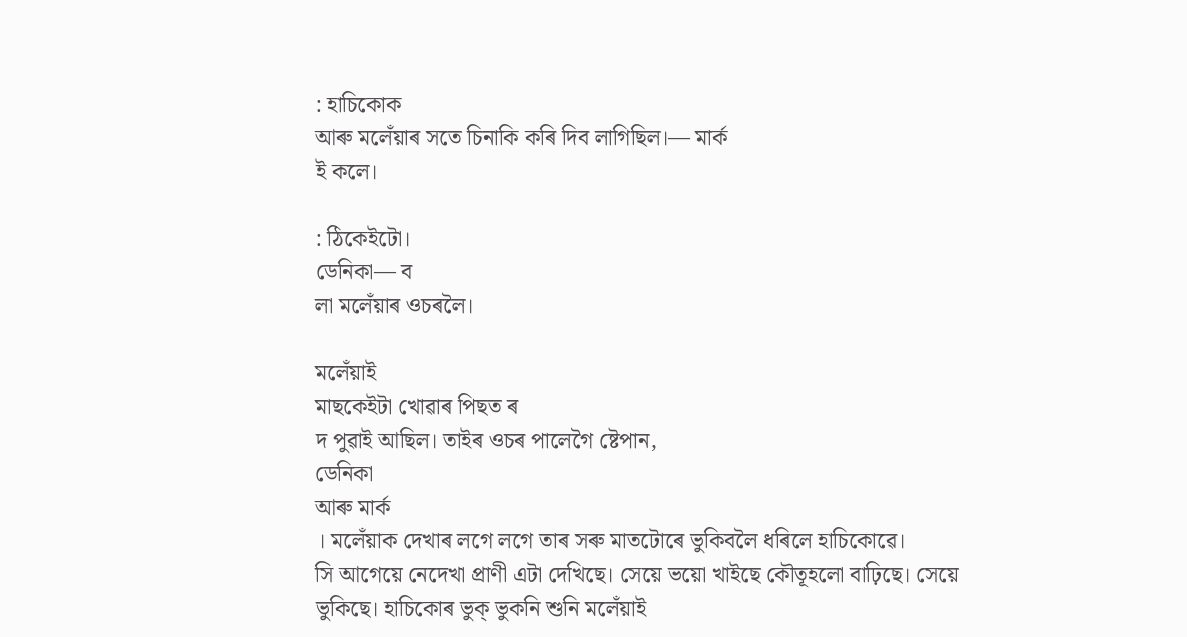: হাচিকোক
আৰু মলেঁয়াৰ সতে চিনাকি কৰি দিব লাগিছিল।— মাৰ্ক
ই কলে।

: ঠিকেইটো।
ডেনিকা— ব
লা মলেঁয়াৰ ওচৰলৈ।

মলেঁয়াই
মাছকেইটা খোৱাৰ পিছত ৰ
দ পুৱাই আছিল। তাইৰ ওচৰ পালেগৈ ষ্টেপান,
ডেনিকা
আৰু মাৰ্ক
। মলেঁয়াক দেখাৰ লগে লগে তাৰ সৰু মাতটোৰে ভুকিবলৈ ধৰিলে হাচিকোৱে।
সি আগেয়ে নেদেখা প্ৰাণী এটা দেখিছে। সেয়ে ভয়ো খাইছে কৌতূহলো বাঢ়িছে। সেয়ে
ভুকিছে। হাচিকোৰ ভুক্ ভুকনি শুনি মলেঁয়াই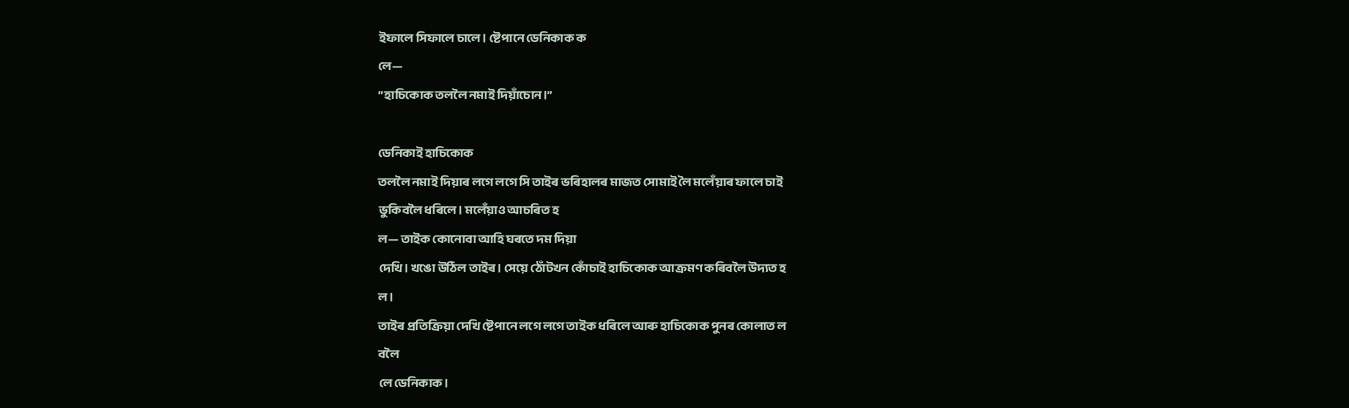ইফালে সিফালে চালে। ষ্টেপানে ডেনিকাক ক
লে—
“হাচিকোক তললৈ নমাই দিয়াঁচোন।”

ডেনিকাই হাচিকোক
তললৈ নমাই দিয়াৰ লগে লগে সি তাইৰ ভৰিহালৰ মাজত সোমাই লৈ মলেঁয়াৰ ফালে চাই
ভুকিবলৈ ধৰিলে। মলেঁয়াও আচৰিত হ
ল— তাইক কোনোবা আহি ঘৰতে দম দিয়া
দেখি। খঙো উঠিল তাইৰ। সেয়ে ঠোঁটখন কোঁচাই হাচিকোক আক্ৰমণ কৰিবলৈ উদ্যত হ
ল।
তাইৰ প্ৰতিক্ৰিয়া দেখি ষ্টেপানে লগে লগে তাইক ধৰিলে আৰু হাচিকোক পুনৰ কোলাত ল
বলৈ
লে ডেনিকাক।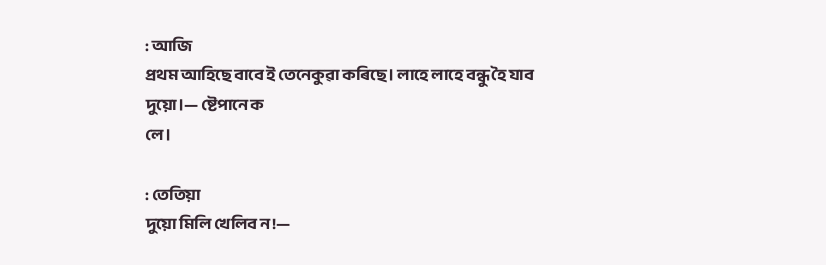: আজি
প্ৰথম আহিছে বাবে ই তেনেকুৱা কৰিছে। লাহে লাহে বন্ধু হৈ যাব দুয়ো।— ষ্টেপানে ক
লে।

: তেতিয়া
দুয়ো মিলি খেলিব ন!—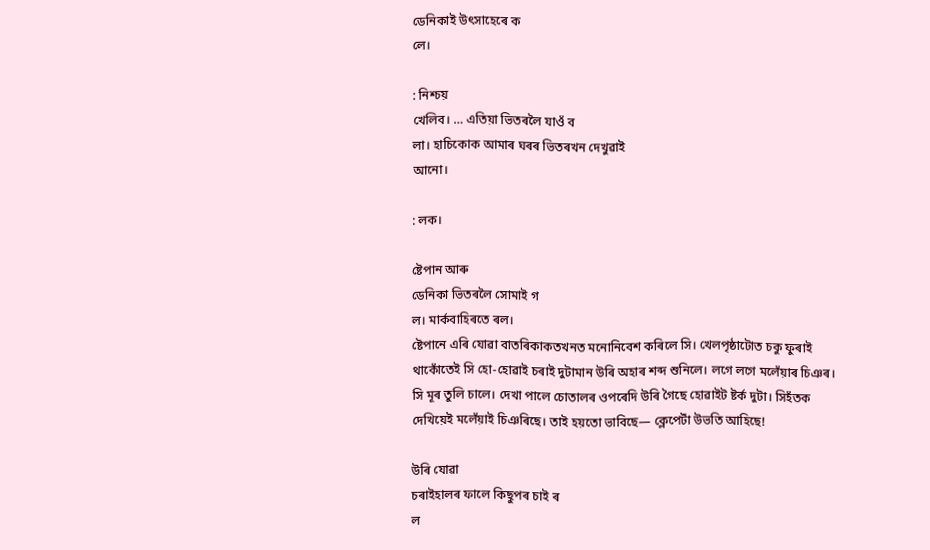ডেনিকাই উৎসাহেৰে ক
লে।

: নিশ্চয়
খেলিব। … এতিয়া ভিতৰলৈ যাওঁ ব
লা। হাচিকোক আমাৰ ঘৰৰ ভিতৰখন দেখুৱাই
আনো।

: লক।

ষ্টেপান আৰু
ডেনিকা ভিতৰলৈ সোমাই গ
ল। মাৰ্কবাহিৰতে ৰল।
ষ্টেপানে এৰি যোৱা বাতৰিকাকতখনত মনোনিবেশ কৰিলে সি। খেলপৃষ্ঠাটোত চকু ফুৰাই
থাকোঁতেই সি হো-হোৱাই চৰাই দুটামান উৰি অহাৰ শব্দ শুনিলে। লগে লগে মলেঁয়াৰ চিঞৰ।
সি মূৰ তুলি চালে। দেখা পালে চোতালৰ ওপৰেদি উৰি গৈছে হোৱাইট ষ্টৰ্ক দুটা। সিহঁতক
দেখিয়েই মলেঁয়াই চিঞৰিছে। তাই হয়তো ভাবিছে— ক্লেপেটাঁ উভতি আহিছে!

উৰি যোৱা
চৰাইহালৰ ফালে কিছুপৰ চাই ৰ
ল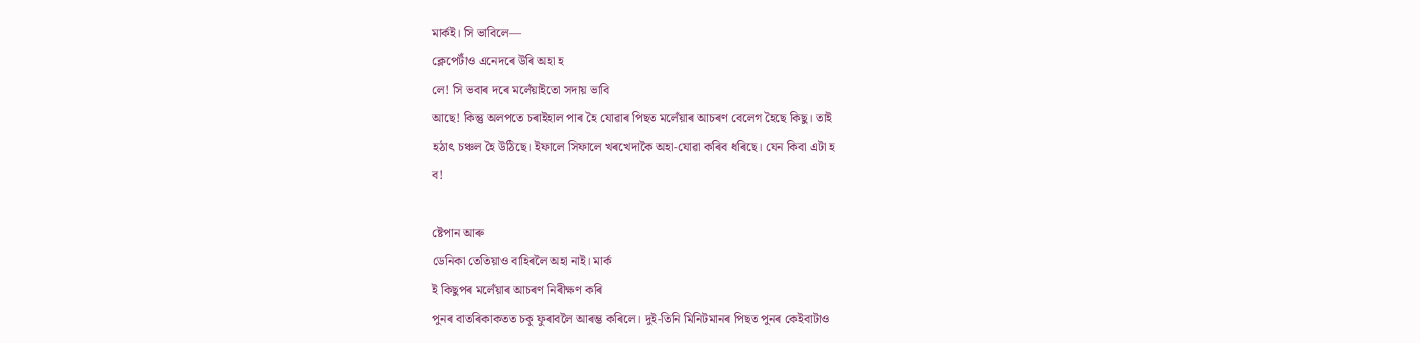মাৰ্কই। সি ভাবিলে—
ক্লেপেটাঁও এনেদৰে উৰি অহা হ
লে! সি ভবাৰ দৰে মলেঁয়াইতো সদায় ভাবি
আছে! কিন্তু অলপতে চৰাইহাল পাৰ হৈ যোৱাৰ পিছত মলেঁয়াৰ আচৰণ বেলেগ হৈছে কিছু। তাই
হঠাৎ চঞ্চল হৈ উঠিছে। ইফালে সিফালে খৰখেদাকৈ অহা-যোৱা কৰিব ধৰিছে। যেন কিবা এটা হ
ব!

ষ্টেপান আৰু
ডেনিকা তেতিয়াও বাহিৰলৈ অহা নাই। মাৰ্ক
ই কিছুপৰ মলেঁয়াৰ আচৰণ নিৰীক্ষণ কৰি
পুনৰ বাতৰিকাকতত চকু ফুৰাবলৈ আৰম্ভ কৰিলে। দুই-তিনি মিনিটমানৰ পিছত পুনৰ কেইবাটাও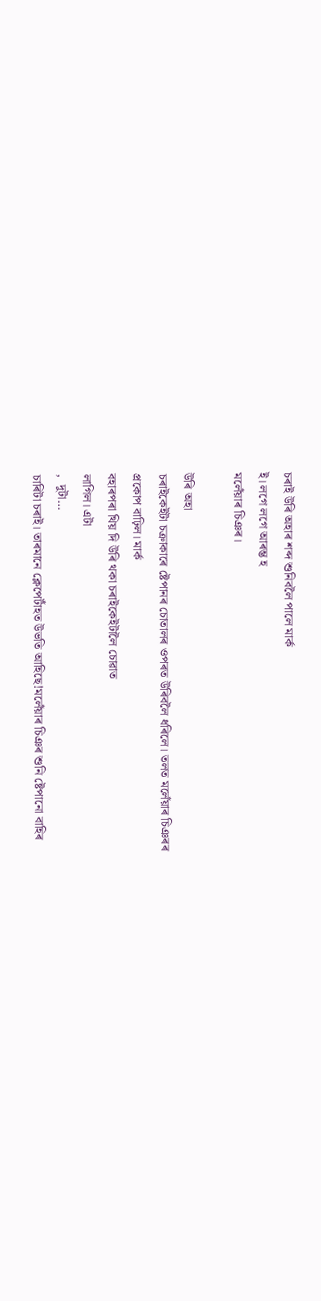চৰাই উৰি অহাৰ শব্দ শুনিবলৈ পালে মাৰ্ক
ই। লগে লগে আৰম্ভ হ
মলেঁয়াৰ চিঞৰ।

উৰি অহা
চৰাইকেইটা চক্ৰাকাৰে ষ্টেপানৰ চোতালৰ ওপৰত উৰিবলৈ ধৰিলে। তলত মলেঁয়াৰ চিঞৰৰ
প্ৰকোপ বাঢ়িল। মাৰ্ক
বহাৰপৰা থিয় দি উৰি থকা চৰাইকেইটালৈ চোৱাত
লাগিল। এটা
,  দুটা…
চাৰিটা চৰাই। তাৰমানে ক্লেপেটাঁহত উভতি আহিছে!মলেঁয়াৰ চিঞৰ শুনি ষ্টেপানো বাহিৰ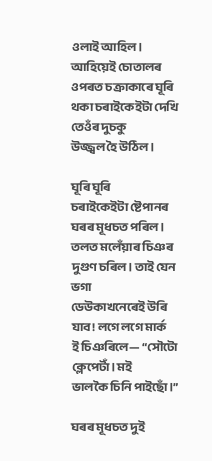ওলাই আহিল। আহিয়েই চোতালৰ ওপৰত চক্ৰাকাৰে ঘূৰি থকা চৰাইকেইটা দেখি তেওঁৰ দুচকু
উজ্জ্বল হৈ উঠিল।

ঘূৰি ঘূৰি
চৰাইকেইটা ষ্টেপানৰ ঘৰৰ মূধচত পৰিল। তলত মলেঁয়াৰ চিঞৰ দুগুণ চৰিল। তাই যেন ভগা
ডেউকাখনেৰেই উৰি যাব! লগে লগে মাৰ্ক
ই চিঞৰিলে— “সৌটো ক্লেপেটাঁ। মই
ভালকৈ চিনি পাইছোঁ।”

ঘৰৰ মূধচত দুই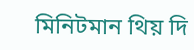মিনিটমান থিয় দি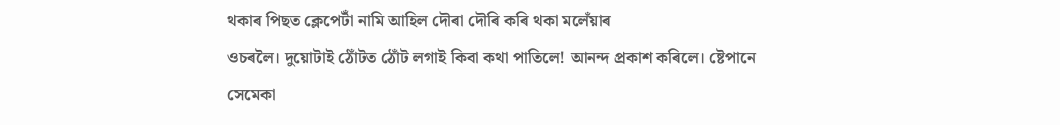থকাৰ পিছত ক্লেপেটাঁ নামি আহিল দৌৰা দৌৰি কৰি থকা মলেঁয়াৰ
ওচৰলৈ। দুয়োটাই ঠোঁটত ঠোঁট লগাই কিবা কথা পাতিলে! আনন্দ প্ৰকাশ কৰিলে। ষ্টেপানে
সেমেকা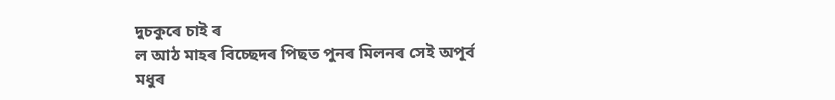দুচকুৰে চাই ৰ
ল আঠ মাহৰ বিচ্ছেদৰ পিছত পুনৰ মিলনৰ সেই অপূৰ্ব
মধুৰ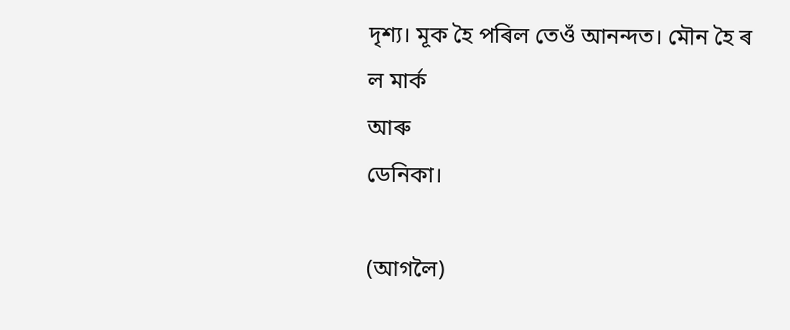দৃশ্য। মূক হৈ পৰিল তেওঁ আনন্দত। মৌন হৈ ৰ
ল মাৰ্ক
আৰু
ডেনিকা।

(আগলৈ)